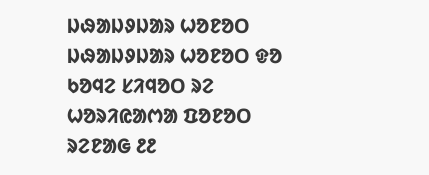ᱡᱷᱟᱡᱽᱡᱟᱨ ᱦᱚᱱᱚᱛ
ᱡᱷᱟᱡᱽᱡᱟᱨ ᱦᱚᱱᱚᱛ ᱫᱚ ᱠᱚᱧᱮ ᱥᱤᱧᱚᱛ ᱨᱮ ᱦᱚᱨᱤᱭᱟᱬᱟ ᱯᱚᱱᱚᱛ ᱨᱮᱱᱟᱜ ᱒᱒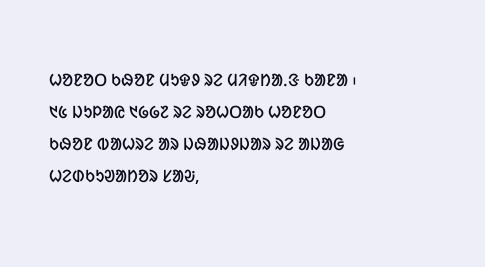ᱦᱚᱱᱚᱛ ᱠᱷᱚᱱ ᱢᱩᱫᱽ ᱨᱮ ᱢᱤᱫᱴᱟᱹᱝ ᱠᱟᱱᱟ ᱾ ᱑᱕ ᱡᱩᱞᱟᱭ ᱑᱙᱙᱗ ᱨᱮ ᱨᱚᱦᱛᱟᱠ ᱦᱚᱱᱚᱛ ᱠᱷᱚᱱ ᱵᱟᱦᱨᱮ ᱟᱨ ᱡᱷᱟᱡᱽᱡᱟᱨ ᱨᱮ ᱟᱡᱟᱜ ᱦᱮᱰᱠᱩᱣᱟᱴᱚᱨ ᱥᱟᱶ,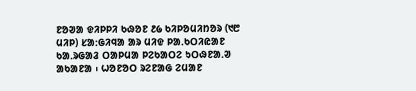ᱱᱚᱣᱟ ᱫᱤᱞᱞᱤ ᱠᱷᱚᱱ ᱒᱙ ᱠᱤᱞᱚᱢᱤᱴᱚᱨ (᱑᱘ ᱢᱤᱞ) ᱥᱟᱺᱜᱤᱧᱟ ᱟᱨ ᱢᱤᱫ ᱞᱟᱹᱠᱛᱤᱭᱟᱱ ᱠᱟᱹᱨᱜᱟᱲ ᱛᱟᱞᱢᱟ ᱞᱮᱠᱟᱛᱮ ᱩᱛᱷᱱᱟᱹᱣ ᱟᱠᱟᱱᱟ ᱾ ᱦᱚᱱᱚᱛ ᱨᱮᱱᱟᱜ ᱮᱢᱟᱱ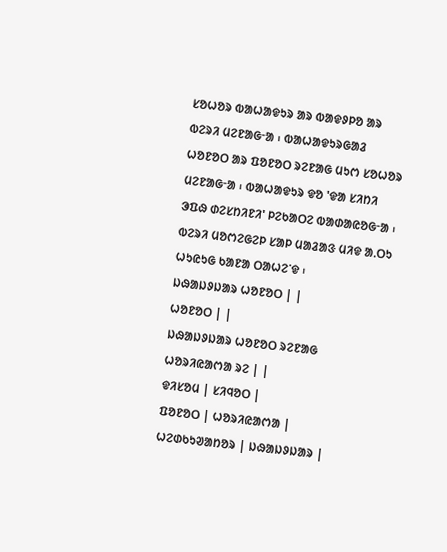ᱥᱚᱦᱚᱨ ᱵᱟᱦᱟᱫᱩᱨ ᱟᱨ ᱵᱟᱫᱽᱞᱚ ᱟᱨ ᱵᱮᱨᱤ ᱢᱮᱱᱟᱜᱼᱟ ᱾ ᱵᱟᱦᱟᱫᱩᱨᱜᱟᱲ ᱦᱚᱱᱚᱛ ᱟᱨ ᱯᱚᱱᱚᱛ ᱨᱮᱱᱟᱜ ᱢᱩᱬ ᱥᱚᱦᱚᱨ ᱢᱮᱱᱟᱜᱼᱟ ᱾ ᱵᱟᱦᱟᱫᱩᱨ ᱫᱚ 'ᱫᱟ ᱥᱤᱴᱤ ᱳᱯᱷ ᱰᱮᱥᱴᱤᱱᱤ' ᱞᱮᱠᱟᱛᱮ ᱵᱟᱰᱟᱭᱚᱜᱼᱟ ᱾ ᱵᱮᱨᱤ ᱢᱚᱬᱮᱜᱮᱞ ᱥᱟᱞ ᱢᱟᱲᱟᱝ ᱢᱤᱫ ᱟᱹᱛᱩ ᱦᱩᱭᱩᱜ ᱠᱟᱱᱟ ᱛᱟᱦᱮᱸᱫ ᱾
ᱡᱷᱟᱡᱽᱡᱟᱨ ᱦᱚᱱᱚᱛ | |
ᱦᱚᱱᱚᱛ | |
ᱡᱷᱟᱡᱽᱡᱟᱨ ᱦᱚᱱᱚᱛ ᱨᱮᱱᱟᱜ ᱦᱚᱨᱤᱭᱟᱬᱟ ᱨᱮ | |
ᱫᱤᱥᱚᱢ | ᱥᱤᱧᱚᱛ |
ᱯᱚᱱᱚᱛ | ᱦᱚᱨᱤᱭᱟᱬᱟ |
ᱦᱮᱰᱠᱩᱣᱟᱴᱚᱨ | ᱡᱷᱟᱡᱽᱡᱟᱨ |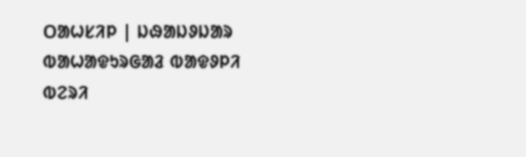ᱛᱟᱦᱥᱤᱞ | ᱡᱷᱟᱡᱽᱡᱟᱨ ᱵᱟᱦᱟᱫᱩᱨᱜᱟᱲ ᱵᱟᱫᱽᱞᱤ ᱵᱮᱨᱤ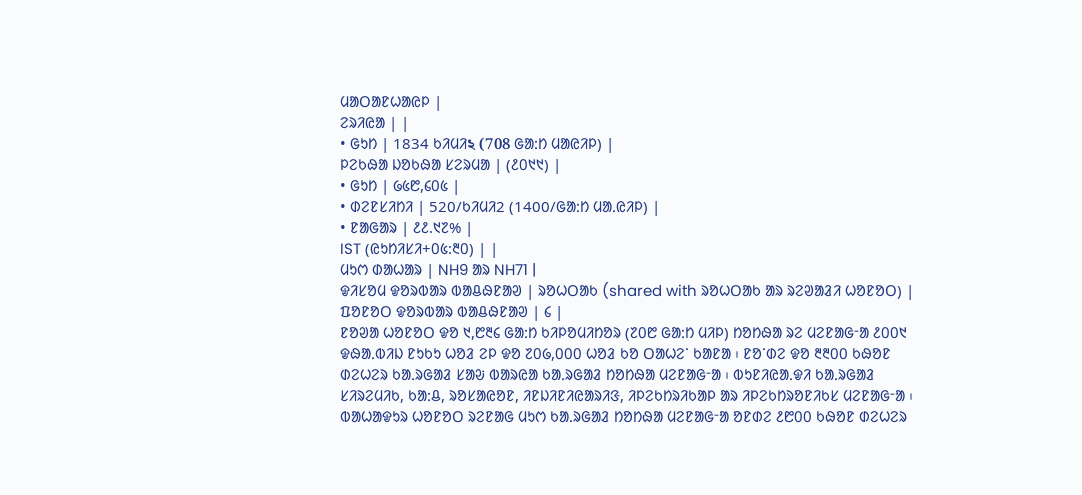ᱢᱟᱛᱟᱱᱦᱟᱭᱞ |
ᱮᱨᱤᱭᱟ | |
• ᱜᱩᱴ | 1834 ᱠᱤᱢᱤ২ (708 ᱜᱟᱺᱴ ᱢᱟᱭᱤᱞ) |
ᱞᱮᱠᱷᱟ ᱡᱚᱠᱷᱟ ᱥᱮᱨᱢᱟ | (᱒᱐᱑᱑) |
• ᱜᱩᱴ | ᱙᱕᱘,᱔᱐᱕ |
• ᱰᱮᱱᱥᱤᱴᱤ | 520/ᱠᱤᱢᱤ2 (1400/ᱜᱟᱺᱴ ᱢᱟᱹᱭᱤᱞ) |
• ᱱᱟᱜᱟᱨ | ᱒᱒.᱑᱗% |
IST (ᱭᱩᱴᱤᱥᱤ+᱐᱕:᱓᱐) | |
ᱢᱩᱬ ᱰᱟᱦᱟᱨ | NH9 ᱟᱨ NH71 |
ᱫᱤᱥᱚᱢ ᱫᱚᱨᱵᱟᱨ ᱵᱟᱪᱷᱱᱟᱣ | ᱨᱚᱦᱛᱟᱠ (shared with ᱨᱚᱦᱛᱟᱠ ᱟᱨ ᱨᱮᱣᱟᱲᱤ ᱦᱚᱱᱚᱛ) |
ᱯᱚᱱᱚᱛ ᱫᱚᱨᱵᱟᱨ ᱵᱟᱪᱷᱱᱟᱣ | ᱔ |
ᱱᱚᱣᱟ ᱦᱚᱱᱚᱛ ᱫᱚ ᱑,᱘᱓᱔ ᱜᱟᱺᱴ ᱠᱤᱞᱚᱢᱤᱴᱚᱨ (᱗᱐᱘ ᱜᱟᱺᱴ ᱢᱤᱞ) ᱴᱚᱴᱷᱟ ᱨᱮ ᱢᱮᱱᱟᱜᱼᱟ ᱒᱐᱐᱑ ᱫᱷᱟᱹᱵᱤᱡ ᱱᱩᱠᱩ ᱦᱚᱲ ᱮᱞ ᱫᱚ ᱗᱐᱙,᱐᱐᱐ ᱦᱚᱲ ᱠᱚ ᱛᱟᱦᱮᱸ ᱠᱟᱱᱟ ᱾ ᱱᱚᱸᱰᱮ ᱫᱚ ᱓᱓᱐᱐ ᱠᱷᱚᱱ ᱰᱮᱦᱮᱨ ᱠᱟᱹᱨᱜᱟᱲ ᱥᱟᱶ ᱵᱟᱨᱭᱟ ᱠᱟᱹᱨᱜᱟᱲ ᱴᱚᱴᱷᱟ ᱢᱮᱱᱟᱜᱼᱟ ᱾ ᱵᱩᱱᱤᱭᱟᱹᱫᱤ ᱠᱟᱹᱨᱜᱟᱲ ᱥᱤᱨᱮᱢᱤᱠ, ᱠᱟᱺᱪ, ᱨᱚᱥᱟᱭᱚᱱ, ᱤᱱᱡᱤᱱᱤᱭᱟᱨᱤᱝ, ᱤᱞᱮᱠᱴᱨᱤᱠᱟᱞ ᱟᱨ ᱤᱞᱮᱠᱴᱨᱚᱱᱤᱠᱥ ᱢᱮᱱᱟᱜᱼᱟ ᱾ ᱵᱟᱦᱟᱫᱩᱨ ᱦᱚᱱᱚᱛ ᱨᱮᱱᱟᱜ ᱢᱩᱬ ᱠᱟᱹᱨᱜᱟᱲ ᱴᱚᱴᱷᱟ ᱢᱮᱱᱟᱜᱼᱟ ᱚᱱᱰᱮ ᱒᱘᱐᱐ ᱠᱷᱚᱱ ᱰᱮᱦᱮᱨ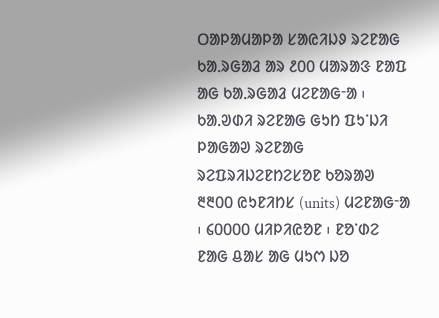ᱛᱟᱞᱟᱢᱟᱞᱟ ᱥᱟᱭᱤᱡᱽ ᱨᱮᱱᱟᱜ ᱠᱟᱹᱨᱜᱟᱲ ᱟᱨ ᱒᱐᱐ ᱢᱟᱨᱟᱝ ᱱᱟᱯ ᱟᱜ ᱠᱟᱹᱨᱜᱟᱲ ᱢᱮᱱᱟᱜᱼᱟ ᱾ ᱠᱟᱹᱣᱰᱤ ᱨᱮᱱᱟᱜ ᱜᱩᱴ ᱯᱩᱸᱡᱤ ᱞᱟᱜᱟᱣ ᱨᱮᱱᱟᱜ ᱨᱮᱯᱨᱤᱡᱮᱱᱴᱮᱥᱚᱱ ᱠᱚᱨᱟᱣ ᱓᱓᱐᱐ ᱭᱩᱱᱤᱴᱥ (units) ᱢᱮᱱᱟᱜᱼᱟ ᱾ ᱔᱐᱐᱐᱐ ᱢᱤᱞᱤᱭᱚᱱ ᱾ ᱱᱚᱸᱰᱮ ᱱᱟᱜ ᱪᱟᱥ ᱟᱜ ᱢᱩᱬ ᱡᱚ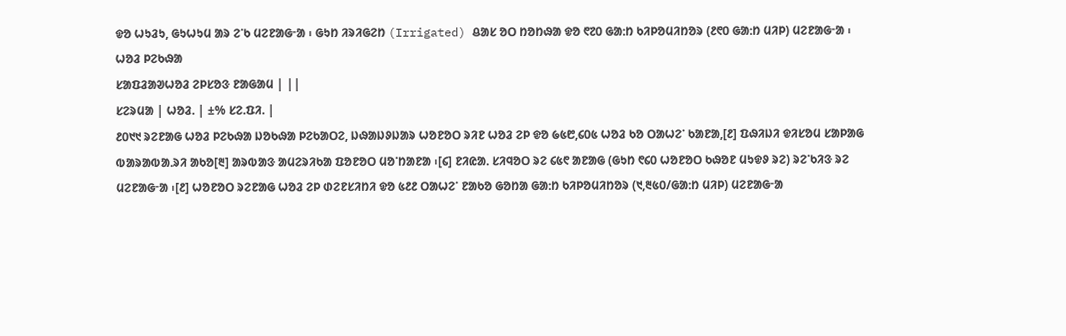ᱫᱚ ᱦᱩᱲᱩ, ᱜᱩᱦᱩᱢ ᱟᱨ ᱮᱸᱠ ᱢᱮᱱᱟᱜᱼᱟ ᱾ ᱜᱩᱴ ᱤᱨᱤᱜᱮᱴ (Irrigated) ᱪᱟᱥ ᱚᱛ ᱴᱚᱴᱷᱟ ᱫᱚ ᱖᱗᱐ ᱜᱟᱺᱴ ᱠᱤᱞᱚᱢᱤᱴᱚᱨ (᱒᱖᱐ ᱜᱟᱺᱴ ᱢᱤᱞ) ᱢᱮᱱᱟᱜᱼᱟ ᱾
ᱦᱚᱲ ᱞᱮᱠᱷᱟ
ᱥᱟᱯᱲᱟᱣᱦᱚᱲ ᱮᱞᱥᱚᱝ ᱱᱟᱜᱟᱢ | ||
ᱥᱮᱨᱢᱟ | ᱦᱚᱲ. | ±% ᱥᱮ.ᱯᱤ. |
᱒᱐᱑᱑ ᱨᱮᱱᱟᱜ ᱦᱚᱲ ᱞᱮᱠᱷᱟ ᱡᱚᱠᱷᱟ ᱞᱮᱠᱟᱛᱮ, ᱡᱷᱟᱡᱽᱡᱟᱨ ᱦᱚᱱᱚᱛ ᱨᱤᱱ ᱦᱚᱲ ᱮᱞ ᱫᱚ ᱙᱕᱘,᱔᱐᱕ ᱦᱚᱲ ᱠᱚ ᱛᱟᱦᱮᱸ ᱠᱟᱱᱟ,[᱒] ᱯᱷᱤᱡᱤ ᱫᱤᱥᱚᱢ ᱥᱟᱞᱟᱜ ᱵᱟᱨᱟᱵᱟᱹᱨᱤ ᱟᱠᱚ[᱓] ᱟᱨᱵᱟᱝ ᱟᱢᱮᱨᱤᱠᱟ ᱯᱚᱱᱚᱛ ᱢᱚᱸᱴᱟᱱᱟ ᱾[᱔] ᱱᱤᱭᱟᱹ ᱥᱤᱧᱚᱛ ᱨᱮ ᱔᱕᱖ ᱟᱱᱟᱜ (ᱜᱩᱴ ᱖᱔᱐ ᱦᱚᱱᱚᱛ ᱠᱷᱚᱱ ᱢᱩᱫᱽ ᱨᱮ) ᱨᱮᱸᱠᱤᱝ ᱨᱮ ᱢᱮᱱᱟᱜᱼᱟ ᱾[᱒] ᱦᱚᱱᱚᱛ ᱨᱮᱱᱟᱜ ᱦᱚᱲ ᱮᱞ ᱰᱮᱱᱥᱤᱴᱤ ᱫᱚ ᱕᱒᱒ ᱛᱟᱦᱮᱸ ᱱᱟᱠᱚ ᱜᱚᱴᱟ ᱜᱟᱺᱴ ᱠᱤᱞᱚᱢᱤᱴᱚᱨ (᱑,᱓᱕᱐/ᱜᱟᱺᱴ ᱢᱤᱞ) ᱢᱮᱱᱟᱜᱼᱟ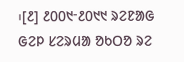᱾[᱒] ᱒᱐᱐᱑ᱼ᱒᱐᱑᱑ ᱨᱮᱱᱟᱜ ᱜᱮᱞ ᱥᱮᱨᱢᱟ ᱚᱠᱛᱚ ᱨᱮ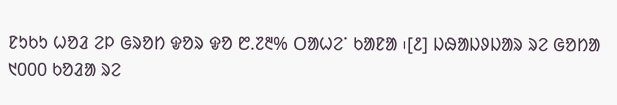ᱱᱩᱠᱩ ᱦᱚᱲ ᱮᱞ ᱜᱨᱚᱴ ᱫᱚᱨ ᱫᱚ ᱘.᱗᱓% ᱛᱟᱦᱮᱸ ᱠᱟᱱᱟ ᱾[᱒] ᱡᱷᱟᱡᱽᱡᱟᱨ ᱨᱮ ᱜᱚᱴᱟ ᱑᱐᱐᱐ ᱠᱚᱲᱟ ᱨᱮ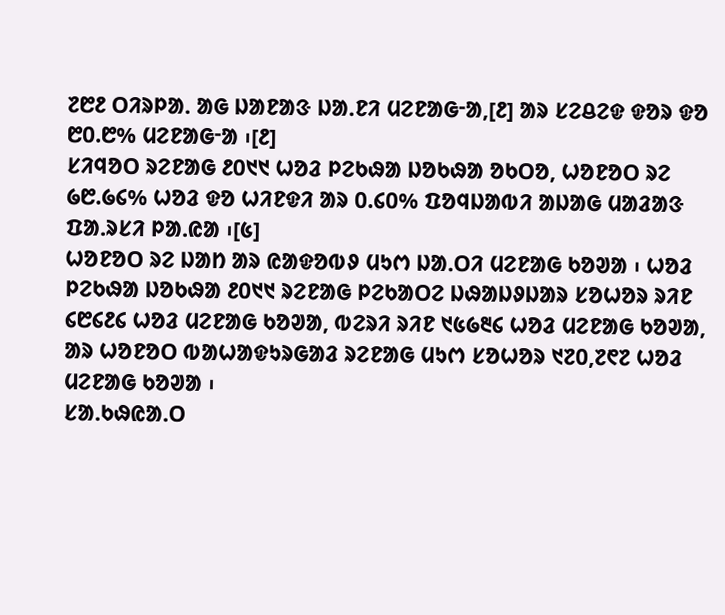᱗᱘᱒ ᱛᱤᱨᱞᱟᱹ ᱟᱜ ᱡᱟᱱᱟᱝ ᱡᱟᱹᱱᱤ ᱢᱮᱱᱟᱜᱼᱟ,[᱒] ᱟᱨ ᱥᱮᱪᱮᱫ ᱫᱚᱨ ᱫᱚ ᱘᱐.᱘% ᱢᱮᱱᱟᱜᱼᱟ ᱾[᱒]
ᱥᱤᱧᱚᱛ ᱨᱮᱱᱟᱜ ᱒᱐᱑᱑ ᱦᱚᱲ ᱞᱮᱠᱷᱟ ᱡᱚᱠᱷᱟ ᱚᱠᱛᱚ, ᱦᱚᱱᱚᱛ ᱨᱮ ᱙᱘.᱙᱔% ᱦᱚᱲ ᱫᱚ ᱦᱤᱱᱫᱤ ᱟᱨ ᱐.᱔᱐% ᱯᱚᱧᱡᱟᱵᱤ ᱟᱡᱟᱜ ᱢᱟᱲᱟᱝ ᱯᱟᱹᱨᱥᱤ ᱞᱟᱹᱭᱟ ᱾[᱕]
ᱦᱚᱱᱚᱛ ᱨᱮ ᱡᱟᱴ ᱟᱨ ᱭᱟᱫᱚᱵᱽ ᱢᱩᱬ ᱡᱟᱹᱛᱤ ᱢᱮᱱᱟᱜ ᱠᱚᱣᱟ ᱾ ᱦᱚᱲ ᱞᱮᱠᱷᱟ ᱡᱚᱠᱷᱟ ᱒᱐᱑᱑ ᱨᱮᱱᱟᱜ ᱞᱮᱠᱟᱛᱮ ᱡᱷᱟᱡᱽᱡᱟᱨ ᱥᱚᱦᱚᱨ ᱨᱤᱱ ᱔᱘᱔᱒᱔ ᱦᱚᱲ ᱢᱮᱱᱟᱜ ᱠᱚᱣᱟ, ᱵᱮᱨᱤ ᱨᱤᱱ ᱑᱕᱙᱓᱔ ᱦᱚᱲ ᱢᱮᱱᱟᱜ ᱠᱚᱣᱟ, ᱟᱨ ᱦᱚᱱᱚᱛ ᱵᱟᱦᱟᱫᱩᱨᱜᱟᱲ ᱨᱮᱱᱟᱜ ᱢᱩᱬ ᱥᱚᱦᱚᱨ ᱑᱗᱐,᱗᱖᱗ ᱦᱚᱲ ᱢᱮᱱᱟᱜ ᱠᱚᱣᱟ ᱾
ᱥᱟᱹᱠᱷᱭᱟᱹᱛ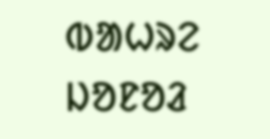ᱵᱟᱦᱨᱮ ᱡᱚᱱᱚᱲ